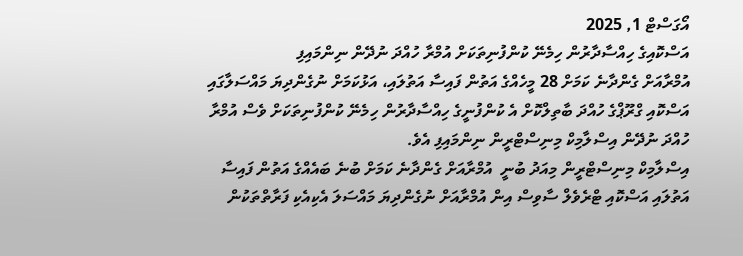އޯގަސްޓް 1, 2025
އަސްކޮއިގެ ހިއްސާދާރުން ހިމެނޭ ކުންފުނިތަކަށް އުމްރާ ހުއްދަ ނުދޭން ނިންމައިފި
އުމްރާއަށް ގެންދާނެ ކަމަށް 28 މީހެއްގެ އަތުން ފައިސާ އަތުލައި، އަޅުކަމަށް ނުގެންދިޔަ މައްސަލާގައި އަސްކޮއި ގްރޫޕްގެ ހުއްދަ ބާތިލްކޮށް އެ ކުންފުނީގެ ހިއްސާދާރުން ހިމެނޭ ކުންފުނިތަކަށް ވެސް އުމްރާ ހުއްދަ ނުދޭން އިސްލާމިކް މިނިސްޓްރީން ނިންމައިފި އެވެ.
އިސްލާމިކް މިނިސްޓްރީން މިއަދު ބުނީ  އުމްރާއަށް ގެންދާނެ ކަމަށް ބުނެ ބައެއްގެ އަތުން ފައިސާ އަތުލައި އަސްކޮއި ޓްރެވެލް ސާވިސް އިން އުމްރާއަށް ނުގެންދިޔަ މައްސަލަ އެކިއެކި ފަރާތްތަކުން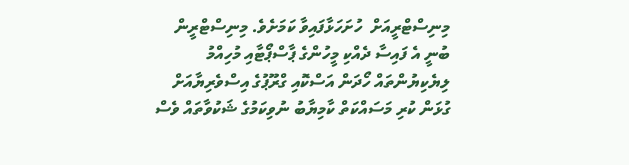މިނިސްޓްރީއަށް  ހުށަހަޅާފައިވާ ކަމަށެވެ. މިނިސްޓްރީން ބުނީ އެ ފައިސާ ދެއްކި މީހުންގެ ޕާސްޕޯޓާއި މުހިއްމު ލިޔެކިޔުންތައް ހޯދަން އަސްކޮއި ގްރޫޕުގެ އިސްވެރިޔާއަށް ގުޅަން ކުރި މަސައްކަތް ކާމިޔާބު ނުވިކަމުގެ ޝަކުވާތައް ވެސް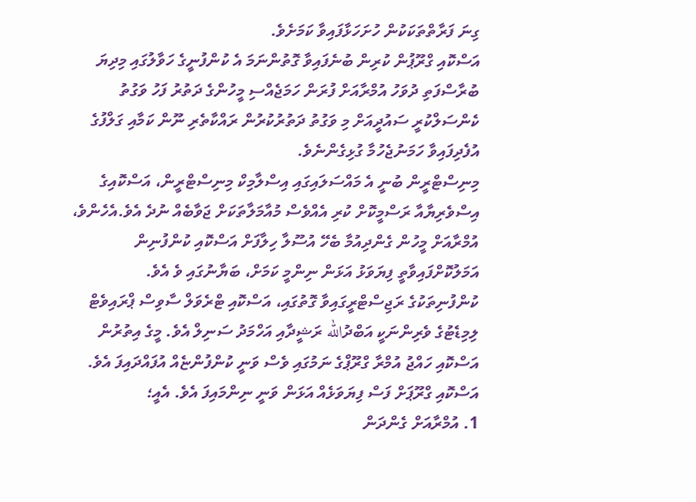ގިނަ ފަރާތްތަކަކުން ހުށަހަޅާފައިވާ ކަމަށެވެ.
އަސްކޮއި ގްރޫޕުން ކުރިން ބުނެފައިވާ ގޮތުންނަމަ އެ ކުންފުނީގެ ހަވާލުގައި މިދިޔަ ބުރާސްފަތި ދުވަހު އުމްރާއަށް ފުރަން ހަމަޖެއްސި މީހުންގެ ދަތުރު ފަހު ވަގުތު ކެންސަލްކުރީ ސައުދީއަށް މި ވަގުތު ދަތުރުކުރުން ރައްކާތެރި ނޫން ކަމާއި ގަލްފުގެ އުފެދިފައިވާ ހަމަނުޖެހުމާ ގުޅިގެންނެވެ.
މިނިސްޓްރީން ބުނީ އެ މައްސަލައިގައި އިސްލާމިކް މިނިސްޓްރީން، އަސްކޮއިގެ އިސްވެރިޔާއާ ރަސްމީކޮށް ކުރި އެއްވެސް މުއާމަލާތަކަށް ޖަވާބެއް ނުދެ އެވެ.އެހެންވެ، އުމްރާއަށް މީހުން ގެންދިއުމާ ބެހޭ އުސޫލާ ހިލާފަށް އަސްކޮއި ކުންފުނިން އަމަލުކޮށްފައިވާތީ ފިޔަވަޅު އަޅަން ނިންމީ ކަމަށް، ބަޔާނުގައި ވެ އެވެ.
ކުންފުނިތަކުގެ ރަޖިސްޓްރީގައިވާ ގޮތުގައި، އަސްކޮއި ޓްރެވަލް ސާވިސް ޕްރައިވެޓް ލިމިޑެޓުގެ ވެރިންނަކީ އަބްދުالله ރަޝީދާއި އަހްމަދު ސަނިލް އެވެ. މީގެ އިތުރުން އަސްކޮއި ހައްޖު އުމްރާ ގްރޫޕްގެ ނަމުގައި ވެސް ވަނީ ކުންފުންޏެއް އުފައްދައިފަ އެވެ.
އަސްކޮއި ގްރޫޕަށް ފަސް ފިޔަވަޅެއް އަޅަން ވަނީ ނިންމައިފަ އެވެ. އެއީ؛
1. އުމްރާއަށް ގެންދަން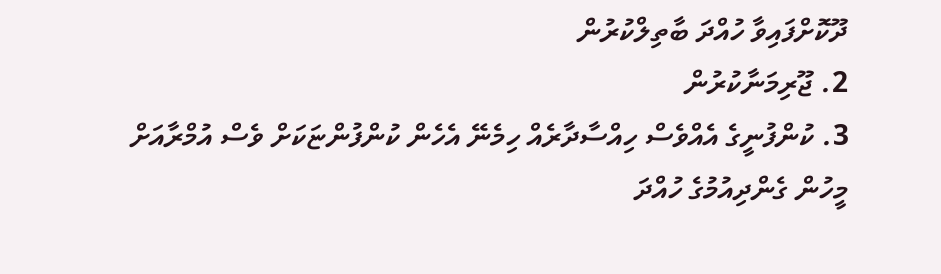ދޫކޮށްފައިވާ ހުއްދަ ބާތިލްކުރުން
2. ޖޫރިމަނާކުރުން
3. ކުންފުނީގެ އެއްވެސް ހިއްސާދާރެއް ހިމެނޭ އެހެން ކުންފުންޏަކަށް ވެސް އުމްރާއަށް މީހުން ގެންދިއުމުގެ ހުއްދަ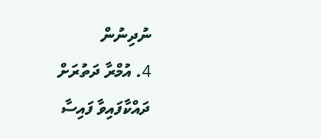ނުދިނުން
4. އުމްރާ ދަތުރަށް ދައްކާފައިވާ ފައިސާ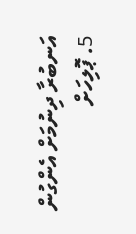އަނބުރާ ދިނުމަށް އެންގުން
5. ޕޮލިހަށް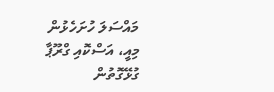މައްސަލަ ހުށަހެޅުން
މިއީ، އަސްކޮއި ގްރޫޕާ ގުޅޭގޮތުން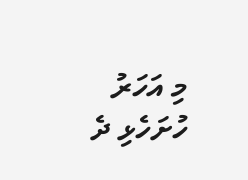މި އަހަރު ހުށަހެޅި ދެ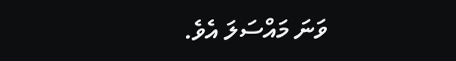ވަނަ މައްސަލަ އެވެ.